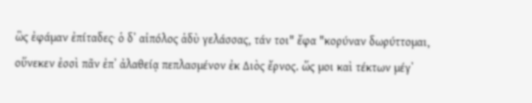ὣς ἐφάμαν ἐπίταδες· ὁ δʼ αἰπόλος ἁδὺ γελάσσας, τάν τοι" ἔφα "κορύναν δωρύττομαι, οὕνεκεν ἐσσὶ πᾶν ἐπʼ ἀλαθείᾳ πεπλασμένον ἐκ Διὸς ἔρνος. ὥς μοι καὶ τέκτων μέγʼ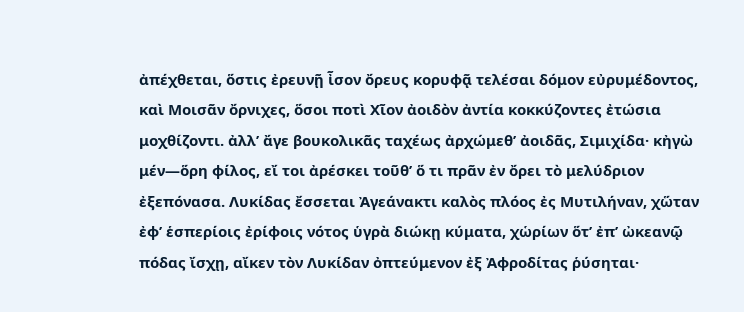ἀπέχθεται, ὅστις ἐρευνῇ ἶσον ὄρευς κορυφᾷ τελέσαι δόμον εὐρυμέδοντος, καὶ Μοισᾶν ὄρνιχες, ὅσοι ποτὶ Χῖον ἀοιδὸν ἀντία κοκκύζοντες ἐτώσια μοχθίζοντι. ἀλλʼ ἄγε βουκολικᾶς ταχέως ἀρχώμεθʼ ἀοιδᾶς, Σιμιχίδα· κἠγὼ μέν—ὅρη φίλος, εἴ τοι ἀρέσκει τοῦθʼ ὅ τι πρᾶν ἐν ὄρει τὸ μελύδριον ἐξεπόνασα. Λυκίδας ἔσσεται Ἀγεάνακτι καλὸς πλόος ἐς Μυτιλήναν, χὥταν ἐφʼ ἑσπερίοις ἐρίφοις νότος ὑγρὰ διώκῃ κύματα, χὡρίων ὅτʼ ἐπʼ ὠκεανῷ πόδας ἴσχῃ, αἴκεν τὸν Λυκίδαν ὀπτεύμενον ἐξ Ἀφροδίτας ῥύσηται·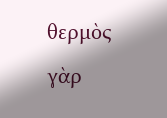θερμὸς γὰρ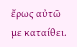ἔρως αὐτῶ με καταίθει.